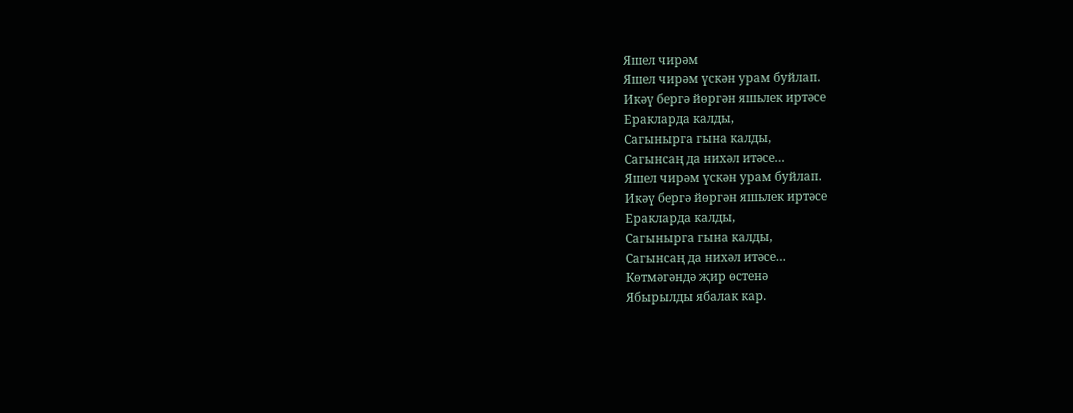Яшел чирәм
Яшел чирәм үскән урам буйлап.
Икәү бергә йөргән яшьлек иртәсе
Еракларда калды,
Сагынырга гына калды,
Сагынсаң да нихәл итәсе…
Яшел чирәм үскән урам буйлап.
Икәү бергә йөргән яшьлек иртәсе
Еракларда калды,
Сагынырга гына калды,
Сагынсаң да нихәл итәсе…
Көтмәгәндә җир өстенә
Ябырылды ябалак кар.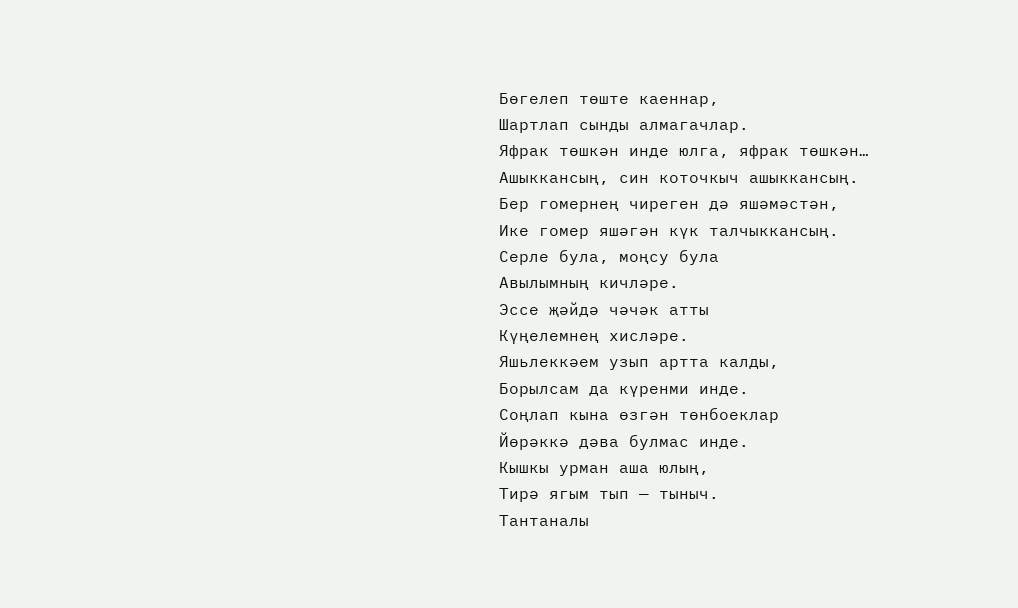Бөгелеп төште каеннар,
Шартлап сынды алмагачлар.
Яфрак төшкән инде юлга, яфрак төшкән…
Ашыккансың, син коточкыч ашыккансың.
Бер гомернең чиреген дә яшәмәстән,
Ике гомер яшәгән күк талчыккансың.
Серле була, моңсу була
Авылымның кичләре.
Эссе җәйдә чәчәк атты
Күңелемнең хисләре.
Яшьлеккәем узып артта калды,
Борылсам да күренми инде.
Соңлап кына өзгән төнбоеклар
Йөрәккә дәва булмас инде.
Кышкы урман аша юлың,
Тирә ягым тып — тыныч.
Тантаналы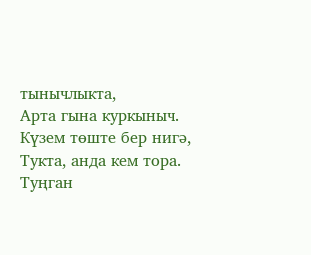тынычлыкта,
Арта гына куркыныч.
Күзем төште бер нигә,
Тукта, анда кем тора.
Туңган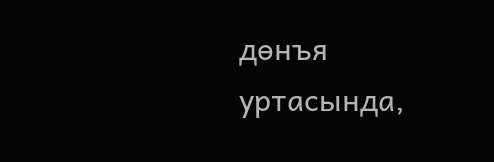дөнъя уртасында,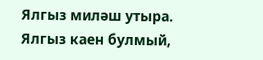Ялгыз миләш утыра.
Ялгыз каен булмый,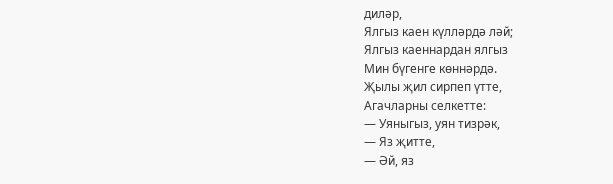диләр,
Ялгыз каен күлләрдә ләй;
Ялгыз каеннардан ялгыз
Мин бүгенге көннәрдә.
Җылы җил сирпеп үтте,
Агачларны селкетте:
— Уяныгыз, уян тизрәк,
— Яз җитте,
— Әй, яз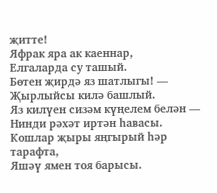җитте!
Яфрак яра ак каеннар,
Елгаларда су ташый.
Бөтен җирдә яз шатлыгы! —
Җырлыйсы килә башлый.
Яз килүен сизәм күңелем белән —
Нинди рәхәт иртән һавасы.
Кошлар җыры яңгырый һәр тарафта,
Яшәү ямен тоя барысы.